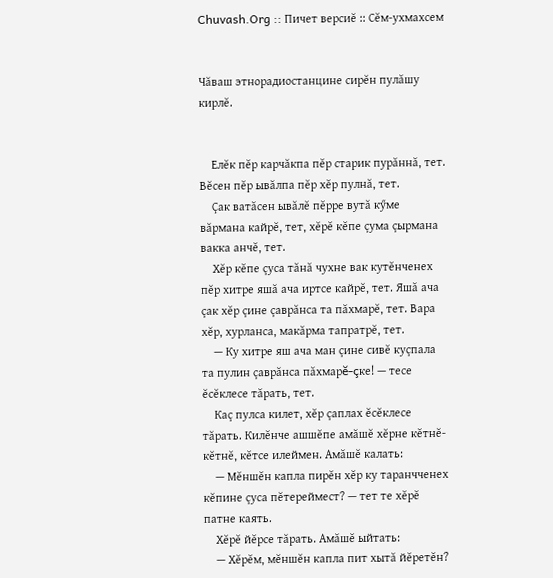Chuvash.Org :: Пичет версиĕ :: Сĕм-ухмахсем


Чăваш этнорадиостанцине сирĕн пулăшу кирлĕ.


    Елĕк пĕр карчăкпа пĕр старик пурăннă, тет. Вĕсен пĕр ывăлпа пĕр хĕр пулнă, тет.
    Çак ватăсен ывăлĕ пĕрре вутă кӳме вăрмана кайрĕ, тет, хĕрĕ кĕпе çума çырмана вакка анчĕ, тет.
    Хĕр кĕпе çуса тăнă чухне вак кутĕнченех пĕр хитре яшă ача иртсе кайрĕ, тет. Яшă ача çак хĕр çине çаврăнса та пăхмарĕ, тет. Вара хĕр, хурланса, макăрма тапратрĕ, тет.
    — Ку хитре яш ача ман çине сивĕ куçпала та пулин çаврăнса пăхмарĕ-çке! — тесе ĕсĕклесе тăрать, тет.
    Каç пулса килет, хĕр çаплах ĕсĕклесе тăрать. Килĕнче ашшĕпе амăшĕ хĕрне кĕтнĕ-кĕтнĕ, кĕтсе илеймен. Амăшĕ калать:
    — Мĕншĕн капла пирĕн хĕр ку таранчченех кĕпине çуса пĕтереймест? — тет те хĕрĕ патне каять.
    Хĕрĕ йĕрсе тăрать. Амăшĕ ыйтать:
    — Хĕрĕм, мĕншĕн капла пит хытă йĕретĕн?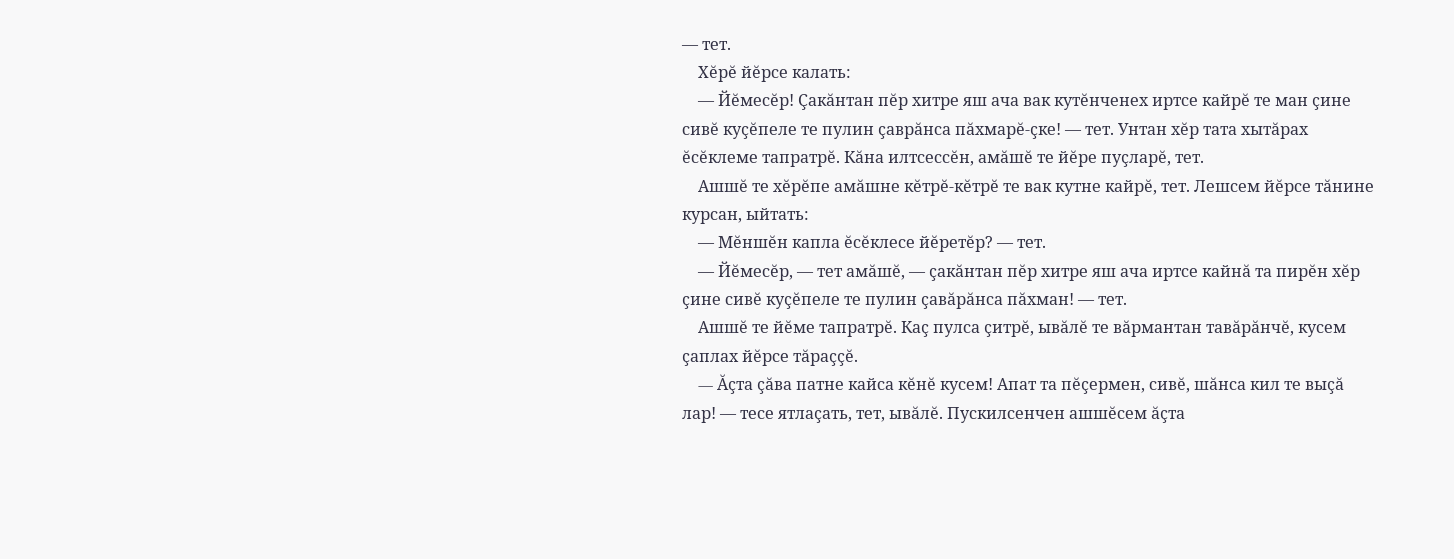— тет.
    Хĕрĕ йĕрсе калать:
    — Йĕмесĕр! Çакăнтан пĕр хитре яш ача вак кутĕнченех иртсе кайрĕ те ман çине сивĕ куçĕпеле те пулин çаврăнса пăхмарĕ-çке! — тет. Унтан хĕр тата хытăрах ĕсĕклеме тапратрĕ. Кăна илтсессĕн, амăшĕ те йĕре пуçларĕ, тет.
    Ашшĕ те хĕрĕпе амăшне кĕтрĕ-кĕтрĕ те вак кутне кайрĕ, тет. Лешсем йĕрсе тăнине курсан, ыйтать:
    — Мĕншĕн капла ĕсĕклесе йĕретĕр? — тет.
    — Йĕмесĕр, — тет амăшĕ, — çакăнтан пĕр хитре яш ача иртсе кайнă та пирĕн хĕр çине сивĕ куçĕпеле те пулин çавăрăнса пăхман! — тет.
    Ашшĕ те йĕме тапратрĕ. Каç пулса çитрĕ, ывăлĕ те вăрмантан тавăрăнчĕ, кусем çаплах йĕрсе тăраççĕ.
    — Ăçта çăва патне кайса кĕнĕ кусем! Апат та пĕçермен, сивĕ, шăнса кил те выçă лар! — тесе ятлаçать, тет, ывăлĕ. Пускилсенчен ашшĕсем ăçта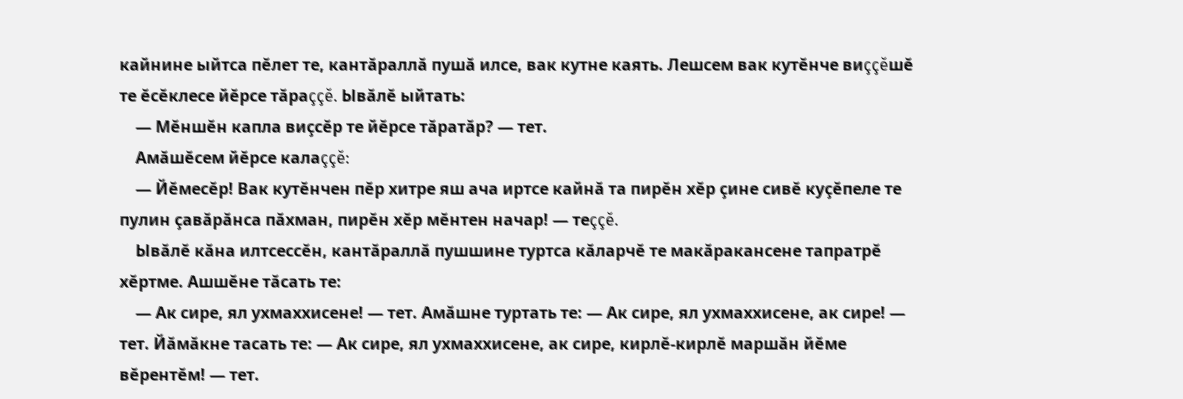кайнине ыйтса пĕлет те, кантăраллă пушă илсе, вак кутне каять. Лешсем вак кутĕнче виççĕшĕ те ĕсĕклесе йĕрсе тăраççĕ. Ывăлĕ ыйтать:
    — Мĕншĕн капла виçсĕр те йĕрсе тăратăр? — тет.
    Амăшĕсем йĕрсе калаççĕ:
    — Йĕмесĕр! Вак кутĕнчен пĕр хитре яш ача иртсе кайнă та пирĕн хĕр çине сивĕ куçĕпеле те пулин çавăрăнса пăхман, пирĕн хĕр мĕнтен начар! — теççĕ.
    Ывăлĕ кăна илтсессĕн, кантăраллă пушшине туртса кăларчĕ те макăракансене тапратрĕ хĕртме. Ашшĕне тăсать те:
    — Ак сире, ял ухмаххисене! — тет. Амăшне туртать те: — Ак сире, ял ухмаххисене, ак сире! — тет. Йăмăкне тасать те: — Ак сире, ял ухмаххисене, ак сире, кирлĕ-кирлĕ маршăн йĕме вĕрентĕм! — тет.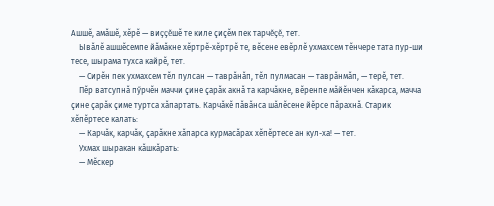Ашшĕ, амăшĕ, хĕрĕ — виççĕшĕ те киле çиçĕм пек тарчĕçĕ, тет.
    Ывăлĕ ашшĕсемпе йăмăкне хĕртрĕ-хĕртрĕ те, вĕсене евĕрлĕ ухмахсем тĕнчере тата пур-ши тесе, шырама тухса кайрĕ, тет.
    — Сирĕн пек ухмахсем тĕл пулсан — таврăнăп, тĕл пулмасан — таврăнмăп, — терĕ, тет.
    Пĕр ватсупнă пӳрчĕн маччи çине çарăк акнă та карчăкне, вĕренпе мăйĕнчен кăкарса, мачча çине çарăк çиме туртса хăпартать. Карчăкĕ пăвăнса шăлĕсене йĕрсе пăрахнă. Старик хĕпĕртесе калать:
    — Карчăк, карчăк, çарăкне хăпарса курмасăрах хĕпĕртесе ан кул-ха! — тет.
    Ухмах шыракан кăшкăрать:
    — Мĕскер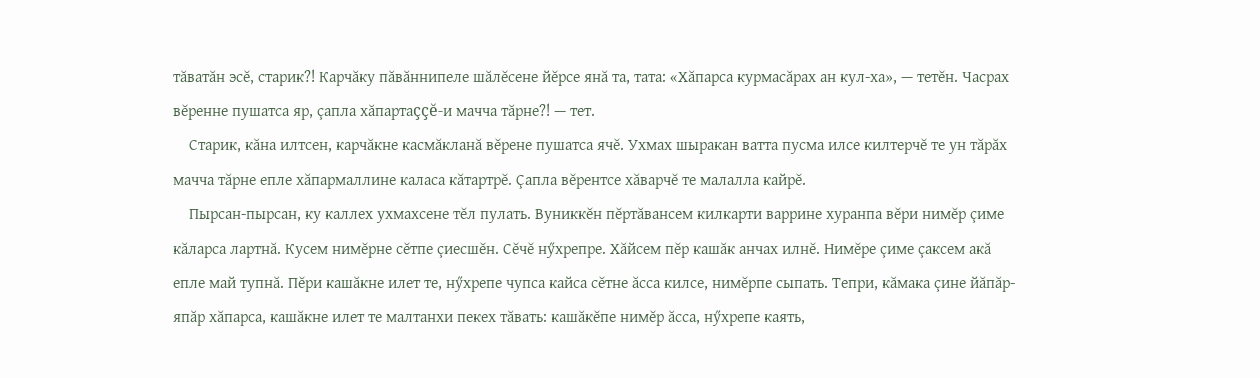тăватăн эсĕ, старик?! Карчăку пăвăннипеле шăлĕсене йĕрсе янă та, тата: «Хăпарса курмасăрах ан кул-ха», — тетĕн. Часрах вĕренне пушатса яр, çапла хăпартаççĕ-и мачча тăрне?! — тет.
    Старик, кăна илтсен, карчăкне касмăкланă вĕрене пушатса ячĕ. Ухмах шыракан ватта пусма илсе килтерчĕ те ун тăрăх мачча тăрне епле хăпармаллине каласа кăтартрĕ. Çапла вĕрентсе хăварчĕ те малалла кайрĕ.
    Пырсан-пырсан, ку каллех ухмахсене тĕл пулать. Вуниккĕн пĕртăвансем килкарти варрине хуранпа вĕри нимĕр çиме кăларса лартнă. Кусем нимĕрне сĕтпе çиесшĕн. Сĕчĕ нӳхрепре. Хăйсем пĕр кашăк анчах илнĕ. Нимĕре çиме çаксем акă епле май тупнă. Пĕри кашăкне илет те, нӳхрепе чупса кайса сĕтне ăсса килсе, нимĕрпе сыпать. Тепри, кăмака çине йăпăр-япăр хăпарса, кашăкне илет те малтанхи пекех тăвать: кашăкĕпе нимĕр ăсса, нӳхрепе каять,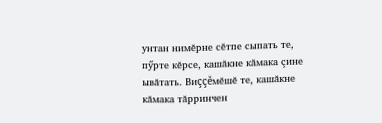унтан нимĕрне сĕтпе сыпать те, пӳрте кĕрсе, кашăкне кăмака çине ывăтать. Виççĕмĕшĕ те, кашăкне кăмака тăрринчен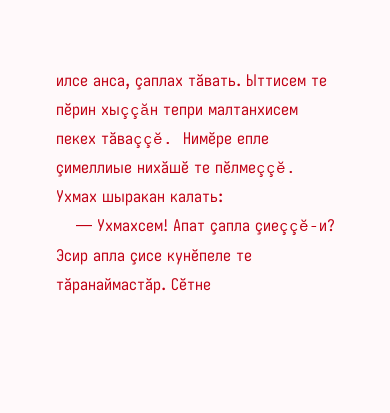илсе анса, çаплах тăвать. Ыттисем те пĕрин хыççăн тепри малтанхисем пекех тăваççĕ. Нимĕре епле çимеллиые нихăшĕ те пĕлмеççĕ. Ухмах шыракан калать:
    — Ухмахсем! Апат çапла çиеççĕ-и? Эсир апла çисе кунĕпеле те тăранаймастăр. Сĕтне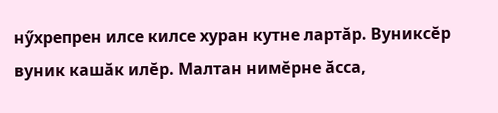нӳхрепрен илсе килсе хуран кутне лартăр. Вуниксĕр вуник кашăк илĕр. Малтан нимĕрне ăсса,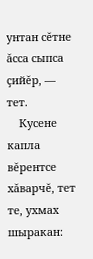унтан сĕтне ăсса сыпса çийĕр, — тет.
    Кусене капла вĕрентсе хăварчĕ, тет те, ухмах шыракан: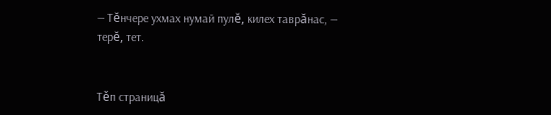— Тĕнчере ухмах нумай пулĕ, килех таврăнас, — терĕ, тет.


Тěп страницă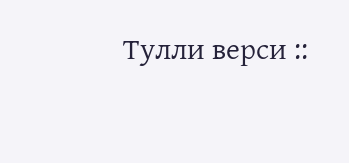Тулли верси ::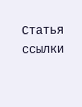Статья ссылки